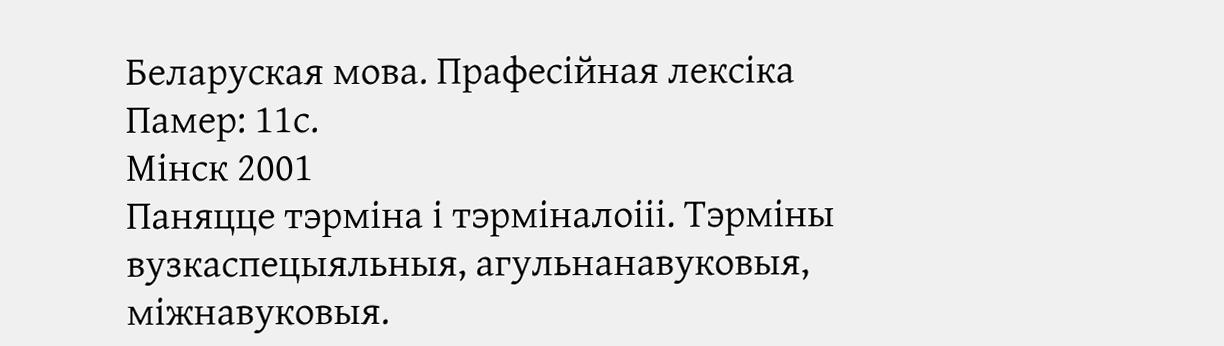Беларуская мова. Прафесiйная лексiка
Памер: 11с.
Мінск 2001
Паняцце тэрміна і тэрміналоііі. Тэрміны вузкаспецыяльныя, агульнанавуковыя, міжнавуковыя.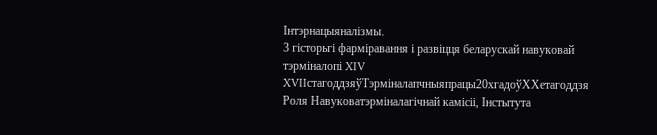Інтэрнацыяналізмы.
3 гісторьгі фарміравання і развіцця беларускай навуковай тэрміналопі XIV XVIIстагоддзяўТэрміналапчныяпрацы20хгадоўXXетагоддзя Роля Навуковатэрміналагічнай камісіі, Інстытута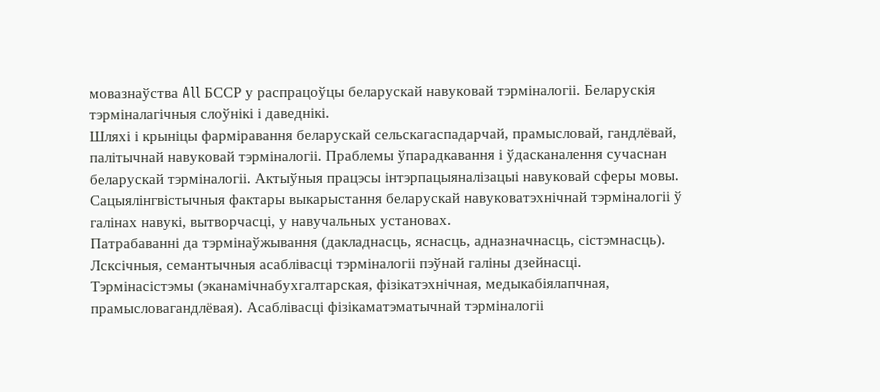мовазнаўства All БССР у распрацоўцы беларускай навуковай тэрміналогіі. Беларускія тэрміналагічныя слоўнікі і даведнікі.
Шляхі і крыніцы фарміравання беларускай сельскагаспадарчай, прамысловай, гандлёвай, палітычнай навуковай тэрміналогіі. Праблемы ўпарадкавання і ўдасканалення сучаснан беларускай тэрміналогіі. Актыўныя працэсы інтэрпацыяналізацыі навуковай сферы мовы. Сацыялінгвістычныя фактары выкарыстання беларускай навуковатэхнічнай тэрміналогіі ў галінах навукі, вытворчасці, у навучальных установах.
Патрабаванні да тэрмінаўжывання (дакладнасць, яснасць, адназначнасць, сістэмнасць). Лсксічныя, семантычныя асаблівасці тэрміналогіі пэўнай галіны дзейнасці. Тэрмінасістэмы (эканамічнабухгалтарская, фізікатэхнічная, медыкабіялапчная, прамысловагандлёвая). Асаблівасці фізікаматэматычнай тэрміналогіі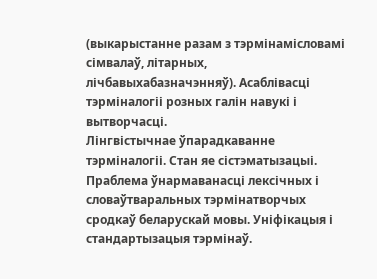(выкарыстанне разам з тэрмінамісловамі сімвалаў, літарных, лічбавыхабазначэнняў). Асаблівасці тэрміналогіі розных галін навукі і вытворчасці.
Лінгвістычнае ўпарадкаванне тэрміналогіі. Стан яе сістэматызацыі. Праблема ўнармаванасці лексічных і словаўтваральных тэрмінатворчых сродкаў беларускай мовы. Уніфікацыя і стандартызацыя тэрмінаў.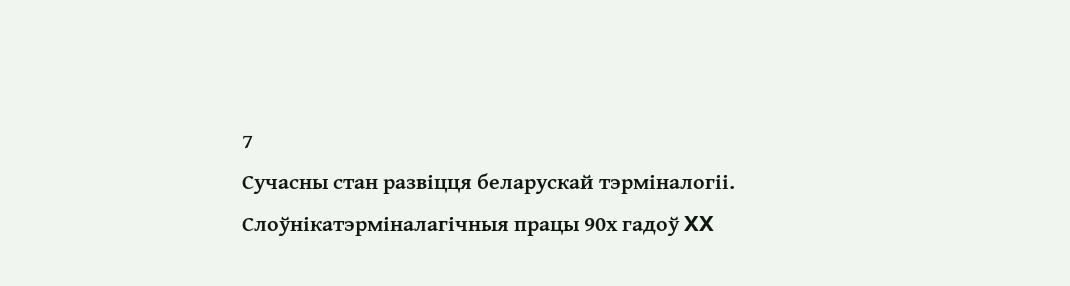7
Сучасны стан развіцця беларускай тэрміналогіі. Слоўнікатэрміналагічныя працы 90х гадоў XX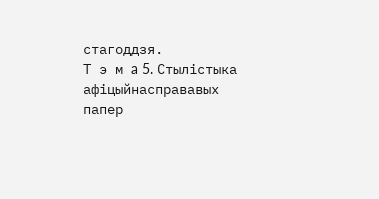стагоддзя.
Т э м a 5. Стылістыка афіцыйнасправавых папер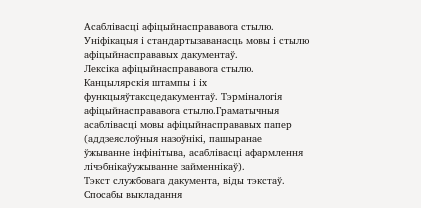Асаблівасці афіцыйнасправавога стылю.
Уніфікацыя і стандартызаванасць мовы і стылю афіцыйнасправавых дакументаў.
Лексіка афіцыйнасправавога стылю. Канцылярскія штампы і іх функцыяўтаксцедакументаў. Тэрміналогія афіцыйнасправавога стылю.Граматычныя асаблівасці мовы афіцыйнасправавых папер (аддзеяслоўныя назоўнікі, пашыранае ўжыванне інфінітыва, асаблівасці афармлення лічэбнікаўужыванне займеннікаў).
Тэкст службовага дакумента, віды тэкстаў. Спосабы выкладання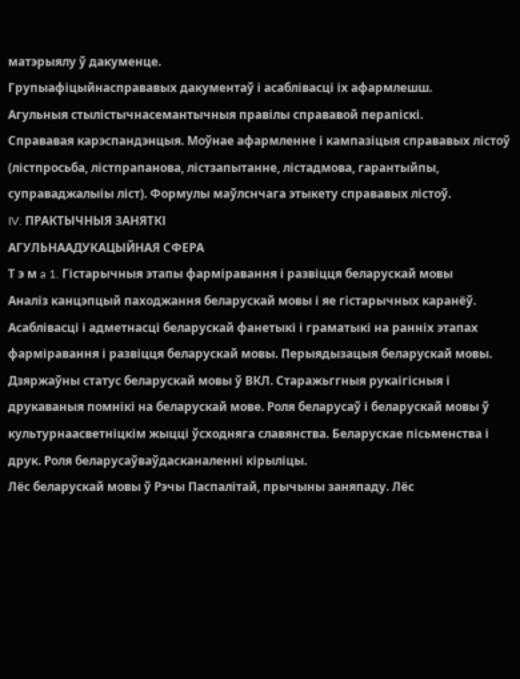матэрыялу ў дакуменце.
Групыафіцыйнасправавых дакументаў і асаблівасці іх афармлешш.
Агульныя стылістычнасемантычныя правілы справавой перапіскі.
Справавая карэспандэнцыя. Моўнае афармленне і кампазіцыя справавых лістоў (лістпросьба, лістпрапанова, лістзапытанне, лістадмова, гарантыйпы, суправаджалыіы ліст). Формулы маўлснчага этыкету справавых лістоў.
IV. ПРАКТЫЧНЫЯ ЗАНЯТКІ
АГУЛЬНААДУКАЦЫЙНАЯ СФЕРА
Т э м a 1. Гістарычныя этапы фарміравання і развіцця беларускай мовы
Аналіз канцэпцый паходжання беларускай мовы і яе гістарычных каранёў. Асаблівасці і адметнасці беларускай фанетыкі і граматыкі на ранніх этапах фарміравання і развіцця беларускай мовы. Перыядызацыя беларускай мовы.
Дзяржаўны статус беларускай мовы ў ВКЛ. Старажьггныя рукаігісныя і друкаваныя помнікі на беларускай мове. Роля беларусаў і беларускай мовы ў культурнаасветніцкім жыцці ўсходняга славянства. Беларускае пісьменства і друк. Роля беларусаўваўдасканаленні кірыліцы.
Лёс беларускай мовы ў Рэчы Паспалітай, прычыны заняпаду. Лёс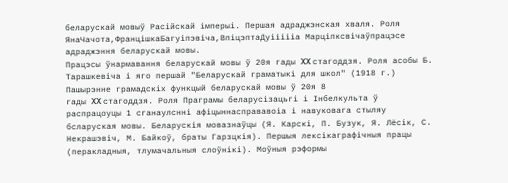беларускай мовыў Расійскай імперыі. Першая адраджэнская хваля. Роля ЯнаЧачота,ФранцішкаБагуіпэвіча,ВпіцэптаДуіііііа Марціпксвічаўпрацэсе адраджэння беларускай мовы.
Працэсы ўнармавання беларускай мовы ў 20я гады XX стагоддзя. Роля асобы Б. Тарашкевіча і яго першай "Беларускай граматыкі для школ" (1918 г.) Пашырэнне грамадскіх функцый беларускай мовы ў 20я 8
гады XX стагоддзя. Роля Праграмы беларусізацьгі і Інбелкульта ў распрацоуцы 1 сганаулснні афіцыннасправавоіа і навуковага стыляу бсларуская мовы. Беларускія мовазнаўцы (Я. Карскі, П. Бузук, Я. Лёсік, С. Некрашэвіч, М. Байкоў, браты Гарзцкія). Першыя лексікаграфічныя працы (перакладныя, тлумачальныя слоўнікі). Моўныя рэформы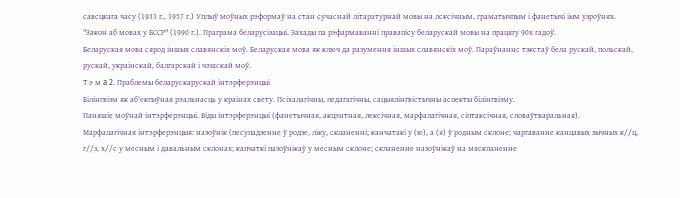савсцкага часу (1933 г., 1957 г.) Уплыў моўных рэформаў на стан сучаснай літаратурнай мовы на лсксічным, граматычпым і фанетычі іым узроўнях.
"Закон аб мовах у БССР" (1990 г.). Праграма беларусізацыі. Захады па рэфармаванні правапісу беларускай мовы на працягу 90х гадоў.
Беларуская мова сярод іншых славянскіх моў. Беларуская мова як ключ да разумення іншых славянскіх моў. Параўнаннс тзкстаў бела рускай, польскай, рускай, украінскай, балгарскай і чэшскай моў.
Т э м a 2. Праблемы беларускарускай інтэрферэнцыі
Білінгвізм як аб'екгыўная рэальнасць у краінах свету. Псіхалагічны, педагагічны, сацыялінгвістычны аспекты білінгвізму.
Паняшіе моўнай інтэрферэнцыі. Віды інтэрферэнцыі (фанетычная, акцэнтная, лексічная, марфалагічная, сіптаксічная, словаўтваральная).
Марфалагічная інтэрферэнцыя: назоўнік (песупадзенне ў родзе, ліку, скланенні; канчатакі у (ю), а (я) ў родным склоне; чаргаванне канцавых зычных к//ц, г//з, х//с у месным і давальным склонах; капчаткі пазоўнікаў у месным склоне; скланенне назоўнікаў на мяскланенне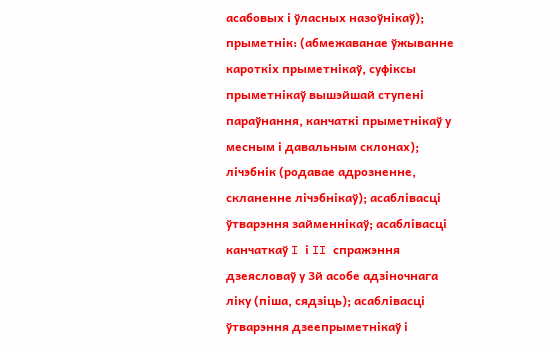асабовых і ўласных назоўнікаў); прыметнік: (абмежаванае ўжыванне кароткіх прыметнікаў, суфіксы прыметнікаў вышэйшай ступені параўнання, канчаткі прыметнікаў у месным і давальным склонах); лічэбнік (родавае адрозненне, скланенне лічэбнікаў); асаблівасці ўтварэння займеннікаў; асаблівасці канчаткаў I і II спражэння дзеясловаў у 3й асобе адзіночнага ліку (піша, сядзіць); асаблівасці ўтварэння дзеепрыметнікаў і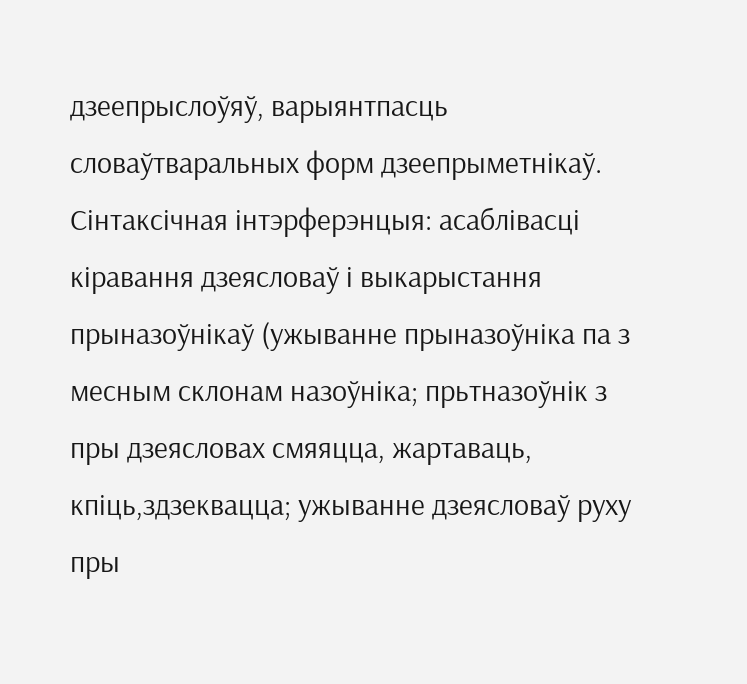дзеепрыслоўяў, варыянтпасць словаўтваральных форм дзеепрыметнікаў.
Сінтаксічная інтэрферэнцыя: асаблівасці кіравання дзеясловаў і выкарыстання прыназоўнікаў (ужыванне прыназоўніка па з месным склонам назоўніка; прьтназоўнік з пры дзеясловах смяяцца, жартаваць, кпіць,здзеквацца; ужыванне дзеясловаў руху пры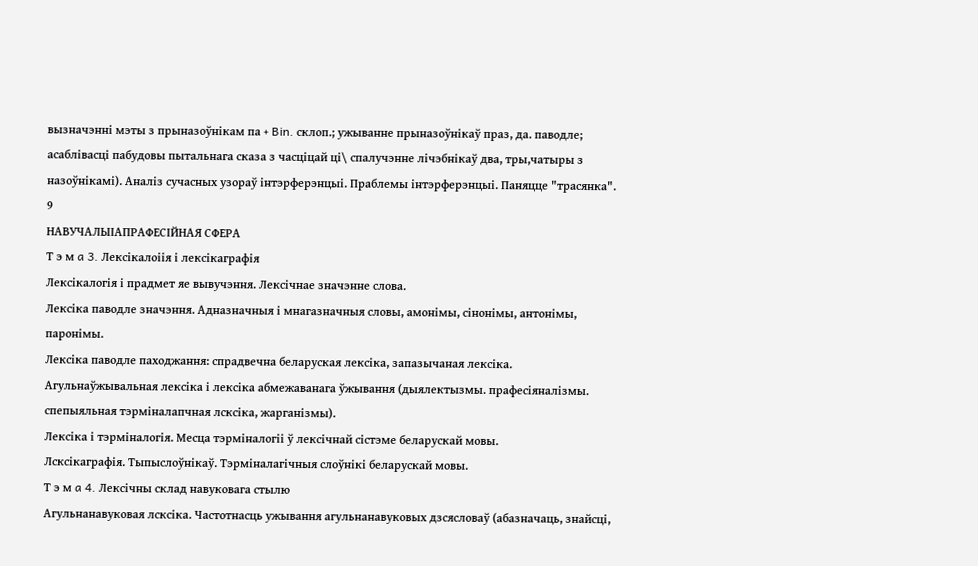вызначэнні мэты з прыназоўнікам па + Bin. склоп.; ужыванне прыназоўнікаў праз, да. паводле; асаблівасці пабудовы пытальнага сказа з часціцай ці\ спалучэнне лічэбнікаў два, тры,чатыры з назоўнікамі). Аналіз сучасных узораў інтэрферэнцыі. Праблемы інтэрферэнцыі. Паняцце "трасянка".
9
НАВУЧАЛЫІАПРАФЕСІЙНАЯ СФЕРА
Т э м a 3. Лексікалоіія і лексікаграфія
Лексікалогія і прадмет яе вывучэння. Лексічнае значэнне слова.
Лексіка паводле значэння. Адназначныя і мнагазначныя словы, амонімы, сінонімы, антонімы, паронімы.
Лексіка паводле паходжання: спрадвечна беларуская лексіка, запазычаная лексіка.
Агульнаўжывальная лексіка і лексіка абмежаванага ўжывання (дыялектызмы. прафесіяналізмы. спепыяльная тэрміналапчная лсксіка, жарганізмы).
Лексіка і тэрміналогія. Месца тэрміналогіі ў лексічнай сістэме беларускай мовы.
Лсксікаграфія. Тыпыслоўнікаў. Тэрміналагічныя слоўнікі беларускай мовы.
Т э м a 4. Лексічны склад навуковага стылю
Агульнанавуковая лсксіка. Частотнасць ужывання агульнанавуковых дзсясловаў (абазначаць, знайсці,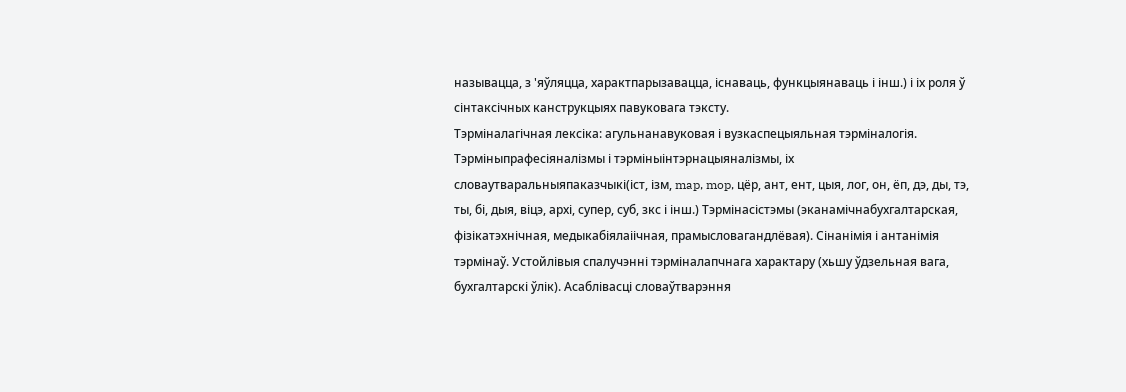называцца, з 'яўляцца, характпарызавацца, існаваць, функцыянаваць і інш.) і іх роля ў сінтаксічных канструкцыях павуковага тэксту.
Тэрміналагічная лексіка: агульнанавуковая і вузкаспецыяльная тэрміналогія. Тэрміныпрафесіяналізмы і тэрміныінтэрнацыяналізмы, іх словаутваральныяпаказчыкі(іст, ізм, map, mop, цёр, ант, ент, цыя, лог, он, ёп, дэ, ды, тэ, ты, бі, дыя, віцэ, архі, супер, суб, зкс і інш.) Тэрмінасістэмы (эканамічнабухгалтарская, фізікатэхнічная, медыкабіялаіічная, прамысловагандлёвая). Сінанімія і антанімія тэрмінаў. Устойлівыя спалучэнні тэрміналапчнага характару (хьшу ўдзельная вага, бухгалтарскі ўлік). Асаблівасці словаўтварэння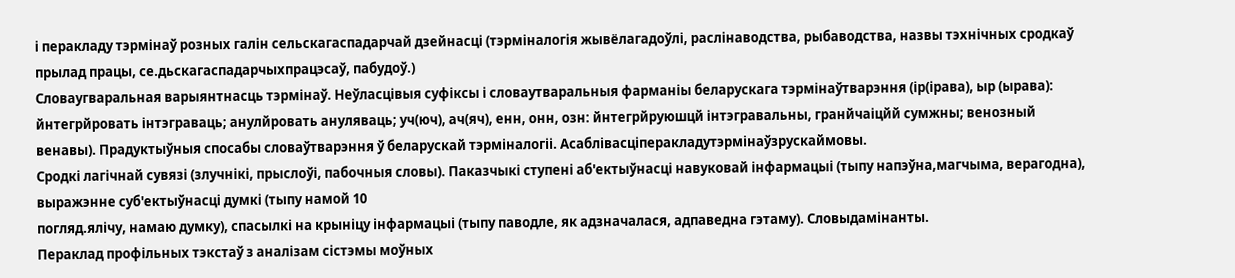і перакладу тэрмінаў розных галін сельскагаспадарчай дзейнасці (тэрміналогія жывёлагадоўлі, раслінаводства, рыбаводства, назвы тэхнічных сродкаў прылад працы, се.дьскагаспадарчыхпрацэсаў, пабудоў.)
Словаугваральная варыянтнасць тэрмінаў. Неўласцівыя суфіксы і словаутваральныя фарманіы беларускага тэрмінаўтварэння (ір(ірава), ыр (ырава): йнтегрйровать інтэграваць; анулйровать ануляваць; уч(юч), ач(яч), енн, онн, озн: йнтегрйруюшцй інтэгравальны, гранйчаіцйй сумжны; венозный венавы). Прадуктыўныя спосабы словаўтварэння ў беларускай тэрміналогіі. Асаблівасціперакладутэрмінаўзрускаймовы.
Сродкі лагічнай сувязі (злучнікі, прыслоўі, пабочныя словы). Паказчыкі ступені аб'ектыўнасці навуковай інфармацыі (тыпу напэўна,магчыма, верагодна), выражэнне суб'ектыўнасці думкі (тыпу намой 10
погляд.ялічу, намаю думку), спасылкі на крыніцу інфармацыі (тыпу паводле, як адзначалася, адпаведна гэтаму). Словыдамінанты.
Пераклад профільных тэкстаў з аналізам сістэмы моўных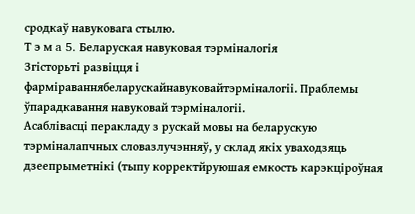сродкаў навуковага стылю.
Т э м a 5. Беларуская навуковая тэрміналогія
Згісторьті развіцця і фарміраваннябеларускайнавуковайтэрміналогіі. Праблемы ўпарадкавання навуковай тэрміналогіі.
Асаблівасці перакладу з рускай мовы на беларускую тэрміналапчных словазлучэнняў, у склад якіх уваходзяць дзеепрыметнікі (тыпу корректйруюшая емкость карэкціроўная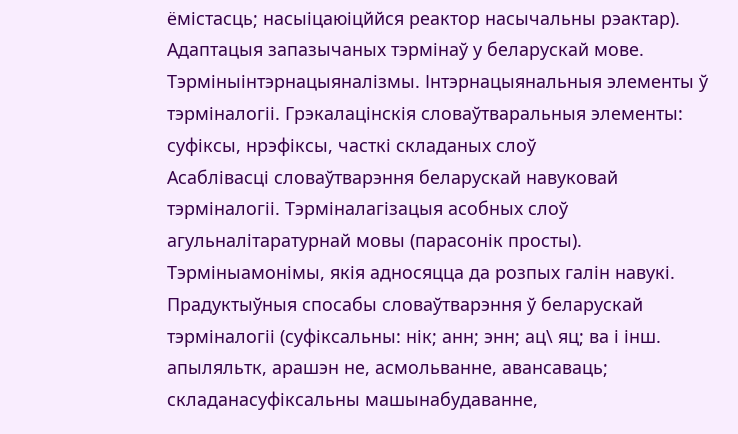ёмістасць; насыіцаюіцййся реактор насычальны рэактар). Адаптацыя запазычаных тэрмінаў у беларускай мове. Тэрміныінтэрнацыяналізмы. Інтэрнацыянальныя элементы ў тэрміналогіі. Грэкалацінскія словаўтваральныя элементы: суфіксы, нрэфіксы, часткі складаных слоў
Асаблівасці словаўтварэння беларускай навуковай тэрміналогіі. Тэрміналагізацыя асобных слоў агульналітаратурнай мовы (парасонік просты). Тэрміныамонімы, якія адносяцца да розпых галін навукі. Прадуктыўныя спосабы словаўтварэння ў беларускай тэрміналогіі (суфіксальны: нік; анн; энн; ац\ яц; ва і інш. апыляльтк, арашэн не, асмольванне, авансаваць; складанасуфіксальны машынабудаванне,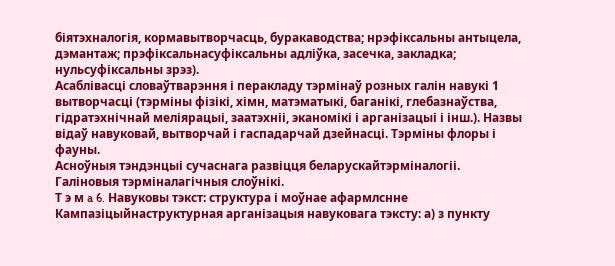біятэхналогія, кормавытворчасць, буракаводства; нрэфіксальны антыцела, дэмантаж; прэфіксальнасуфіксальны адліўка, засечка, закладка; нульсуфіксальны зрэз).
Асаблівасці словаўтварэння і перакладу тэрмінаў розных галін навукі 1 вытворчасці (тэрміны фізікі, хімн, матэматыкі, баганікі, глебазнаўства, гідратэхнічнай меліярацыі, заатэхніі, эканомікі і арганізацыі і інш.). Назвы відаў навуковай, вытворчай і гаспадарчай дзейнасці. Тэрміны флоры і фауны.
Асноўныя тэндэнцыі сучаснага развіцця беларускайтэрміналогіі.
Галіновыя тэрміналагічныя слоўнікі.
Т э м a 6. Навуковы тэкст: структура і моўнае афармлснне
Кампазіцыйнаструктурная арганізацыя навуковага тэксту: а) з пункту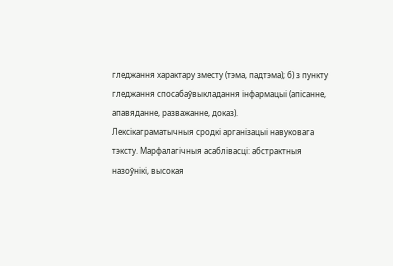гледжання характару зместу (тэма, падтэма); б) з пункту гледжання спосабаўвыкладання інфармацыі (апісанне, апавяданне, разважанне, доказ).
Лексікаграматычныя сродкі арганізацыі навуковага тэксту. Марфалагічныя асаблівасці: абстрактныя назоўнікі, высокая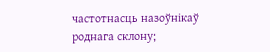частотнасць назоўнікаў роднага склону;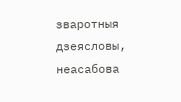зваротныя дзеясловы, неасабова